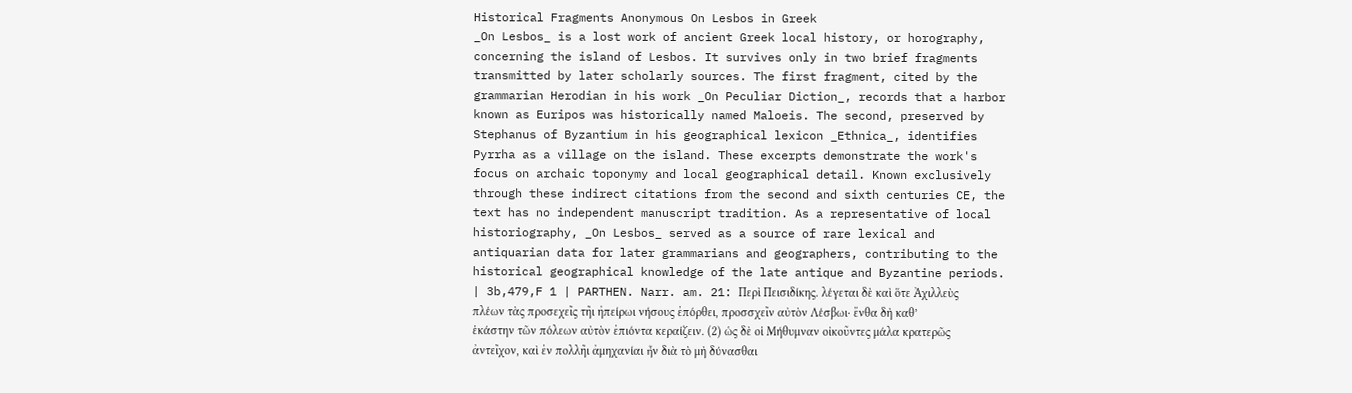Historical Fragments Anonymous On Lesbos in Greek
_On Lesbos_ is a lost work of ancient Greek local history, or horography, concerning the island of Lesbos. It survives only in two brief fragments transmitted by later scholarly sources. The first fragment, cited by the grammarian Herodian in his work _On Peculiar Diction_, records that a harbor known as Euripos was historically named Maloeis. The second, preserved by Stephanus of Byzantium in his geographical lexicon _Ethnica_, identifies Pyrrha as a village on the island. These excerpts demonstrate the work's focus on archaic toponymy and local geographical detail. Known exclusively through these indirect citations from the second and sixth centuries CE, the text has no independent manuscript tradition. As a representative of local historiography, _On Lesbos_ served as a source of rare lexical and antiquarian data for later grammarians and geographers, contributing to the historical geographical knowledge of the late antique and Byzantine periods.
| 3b,479,F 1 | PARTHEN. Narr. am. 21: Περὶ Πεισιδίκης. λέγεται δὲ καὶ ὅτε Ἀχιλλεὺς πλέων τὰς προσεχεῖς τῆι ἠπείρωι νήσους ἐπόρθει, προσσχεῖν αὐτὸν Λέσβωι· ἔνθα δὴ καθ’ ἑκάστην τῶν πόλεων αὐτὸν ἐπιόντα κεραίζειν. (2) ὡς δὲ οἱ Μήθυμναν οἰκοῦντες μάλα κρατερῶς ἀντεῖχον, καὶ ἐν πολλῆι ἀμηχανίαι ἦν διὰ τὸ μὴ δύνασθαι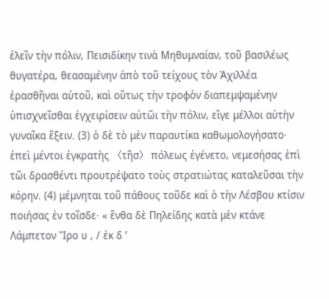ἑλεῖν τὴν πόλιν, Πεισιδίκην τινὰ Μηθυμναίαν, τοῦ βασιλέως θυγατέρα, θεασαμένην ἀπὸ τοῦ τείχους τὸν Ἀχιλλέα ἐρασθῆναι αὐτοῦ, καὶ οὕτως τὴν τροφὸν διαπεμψαμένην ὑπισχνεῖσθαι ἐγχειρίσειν αὐτῶι τὴν πόλιν, εἴγε μέλλοι αὐτὴν γυναῖκα ἕξειν. (3) ὁ δὲ τὸ μὲν παραυτίκα καθωμολογήσατο· ἐπεὶ μέντοι ἐγκρατὴς 〈τῆσ〉 πόλεως ἐγένετο, νεμεσήσας ἐπὶ τῶι δρασθέντι προυτρέψατο τοὺς στρατιώτας καταλεῦσαι τὴν κόρην. (4) μέμνηται τοῦ πάθους τοῦδε καὶ ὁ τὴν Λέσβου κτίσιν ποιήσας ἐν τοῖσδε· « ἔνθα δὲ Πηλείδης κατὰ μὲν κτάνε Λάμπετον Ἴρο υ , / ἐκ δ ’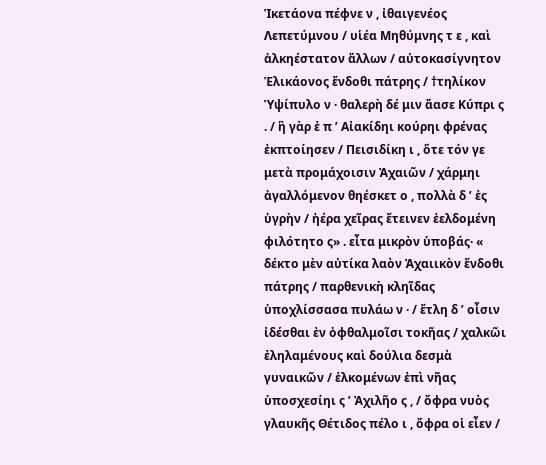Ἱκετάονα πέφνε ν , ἰθαιγενέος Λεπετύμνου / υἱέα Μηθύμνης τ ε , καὶ ἀλκηέστατον ἄλλων / αὐτοκασίγνητον Ἑλικάονος ἔνδοθι πάτρης / †τηλίκον Ὑψίπυλο ν · θαλερὴ δέ μιν ἄασε Κύπρι ς . / ἣ γὰρ ἐ π ’ Αἰακίδηι κούρηι φρένας ἐκπτοίησεν / Πεισιδίκη ι , ὅτε τόν γε μετὰ προμάχοισιν Ἀχαιῶν / χάρμηι ἀγαλλόμενον θηέσκετ ο , πολλὰ δ ’ ἐς ὑγρὴν / ἠέρα χεῖρας ἔτεινεν ἐελδομένη φιλότητο ς» . εἶτα μικρὸν ὑποβάς· « δέκτο μὲν αὐτίκα λαὸν Ἀχαιικὸν ἔνδοθι πάτρης / παρθενικὴ κληῖδας ὑποχλίσσασα πυλάω ν · / ἔτλη δ ’ οἷσιν ἰδέσθαι ἐν ὀφθαλμοῖσι τοκῆας / χαλκῶι ἐληλαμένους καὶ δούλια δεσμὰ γυναικῶν / ἑλκομένων ἐπὶ νῆας ὑποσχεσίηι ς ’ Ἀχιλῆο ς , / ὄφρα νυὸς γλαυκῆς Θέτιδος πέλο ι , ὄφρα οἱ εἶεν /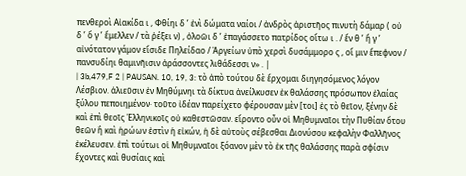πενθεροὶ Αἰακίδα ι , Φθίηι δ ’ ἐνὶ δώματα ναίοι / ἀνδρὸς ἀριστῆος πινυτὴ δάμαρ ( οὐ δ ’ ὅ γ ’ ἔμελλεν / τὰ ῥέξει ν) , ὀλοῶι δ ’ ἐπαγάσσετο πατρίδος οἴτω ι . / ἔν θ ’ ἥ γ ’ αἰνότατον γάμον εἴσιδε Πηλείδαο / Ἀργείων ὑπὸ χερσὶ δυσάμμορο ς , οἵ μιν ἔπεφνον / πανσυδίηι θαμινῆισιν ἀράσσοντες λιθάδεσσι ν» . |
| 3b,479,F 2 | PAUSAN. 10, 19, 3: τὸ ἀπὸ τούτου δὲ ἔρχομαι διηγησόμενος λόγον Λέσβιον. ἁλιεῦσιν ἐν Μηθύμνηι τὰ δίκτυα ἀνείλκυσεν ἐκ θαλάσσης πρόσωπον ἐλαίας ξύλου πεποιημένον· τοῦτο ἰδέαν παρείχετο φέρουσαν μὲν [τοι] ἐς τὸ θεῖον, ξένην δὲ καὶ ἐπὶ θεοῖς Ἑλληνικοῖς οὐ καθεστῶσαν. εἴροντο οὖν οἱ Μηθυμναῖοι τὴν Πυθίαν ὅτου θεῶν ἢ καὶ ἡρώων ἐστὶν ἡ εἰκών, ἡ δὲ αὐτοὺς σέβεσθαι Διονύσου κεφαλὴν Φαλλῆνος ἐκέλευσεν. ἐπὶ τούτωι οἱ Μηθυμναῖοι ξόανον μὲν τὸ ἐκ τῆς θαλάσσης παρὰ σφίσιν ἔχοντες καὶ θυσίαις καὶ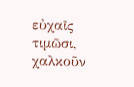εὐχαῖς τιμῶσι, χαλκοῦν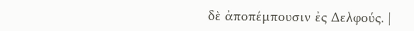δὲ ἀποπέμπουσιν ἐς Δελφούς. |